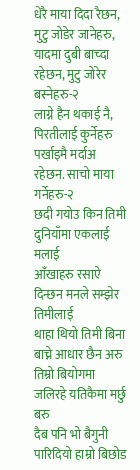धेरै माया दिदा रैछन, मुटु जोडेर जानेहरु,
यादमा दुबी बाच्दा रहेछन, मुटु जोरेर बस्नेहरु-२
लाग्ने हैन थकाई नै, पिरतीलाई कुर्नेहरु
पर्खाइमै मर्दाअ रहेछन. साचो माया गर्नेहरु-२
छदी गयोउ किन तिमी दुनियाँमा एकलाई मलाई
आँखाहरु रसाऐ दिन्छन मनले सम्झेर तिमीलाई
थाहा थियो तिमी बिना बाच्ने आधार छैन अरु
तिम्रो बियोगमा जलिरहे यतिकैमा मर्छु बरु
दैब पनि भो बैगुनी पारिदियो हाम्रो बिछोड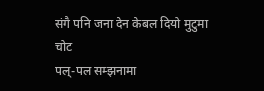संगै पनि जना देन केबल दियो मुटुमा चोट
पल्-पल सम्झनामा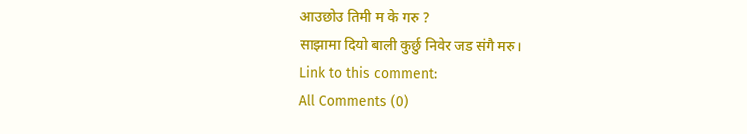आउछोउ तिमी म के गरु ?
साझामा दियो बाली कुर्छु निवेर जड संगै मरु।
Link to this comment:
All Comments (0)